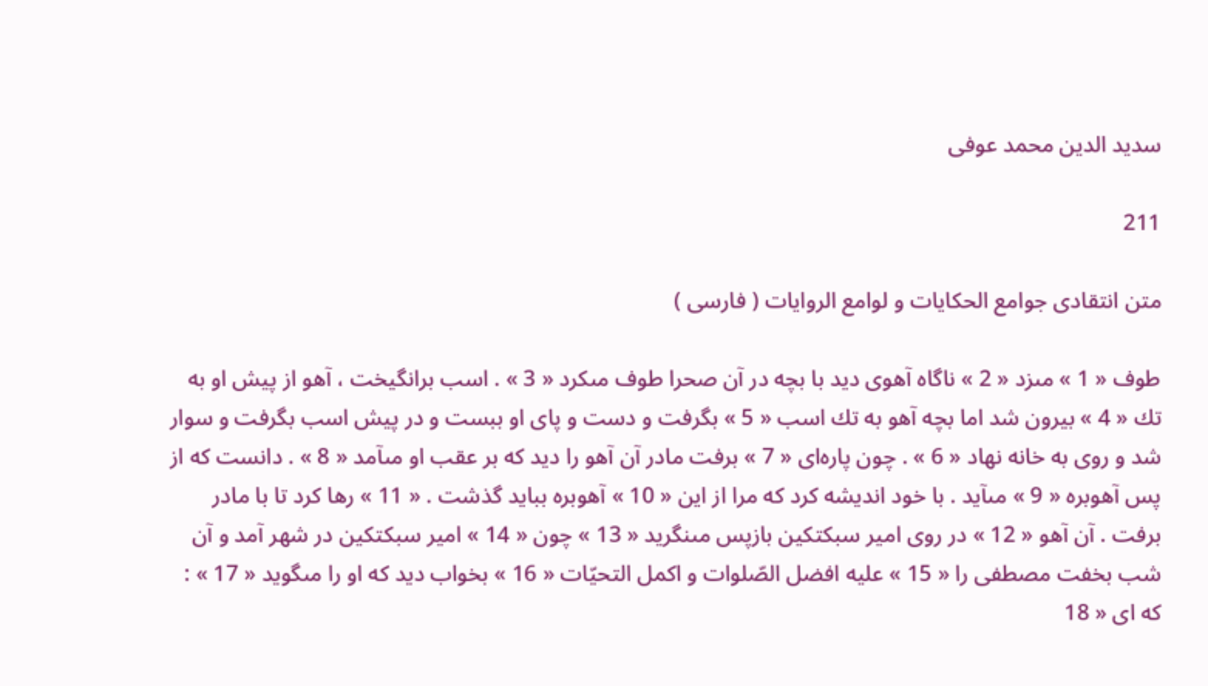سديد الدين محمد عوفى

211

متن انتقادى جوامع الحكايات و لوامع الروايات ( فارسى )

طوف « 1 » مىزد « 2 » ناگاه آهوى ديد با بچه در آن صحرا طوف مىكرد « 3 » . اسب برانگيخت ، آهو از پيش او به تك « 4 » بيرون شد اما بچه آهو به تك اسب « 5 » بگرفت و دست و پاى او ببست و در پيش اسب بگرفت و سوار شد و روى به خانه نهاد « 6 » . چون پاره‌اى « 7 » برفت مادر آن آهو را ديد كه بر عقب او مىآمد « 8 » . دانست كه از پس آهوبره « 9 » مىآيد . با خود انديشه كرد كه مرا از اين « 10 » آهوبره ببايد گذشت . « 11 » رها كرد تا با مادر برفت . آن آهو « 12 » در روى امير سبكتكين بازپس مىنگريد « 13 » چون « 14 » امير سبكتكين در شهر آمد و آن شب بخفت مصطفى را « 15 » عليه افضل الصّلوات و اكمل التحيّات « 16 » بخواب ديد كه او را مىگويد « 17 » : كه اى « 18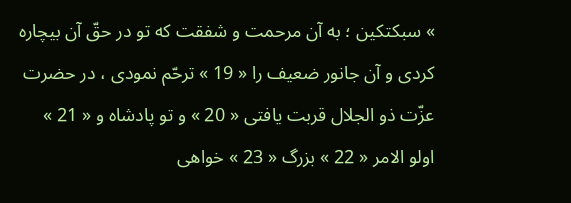» سبكتكين ؛ به آن مرحمت و شفقت كه تو در حقّ آن بيچاره كردى و آن جانور ضعيف را « 19 » ترحّم نمودى ، در حضرت عزّت ذو الجلال قربت يافتى « 20 » و تو پادشاه و « 21 » اولو الامر « 22 » بزرگ « 23 » خواهى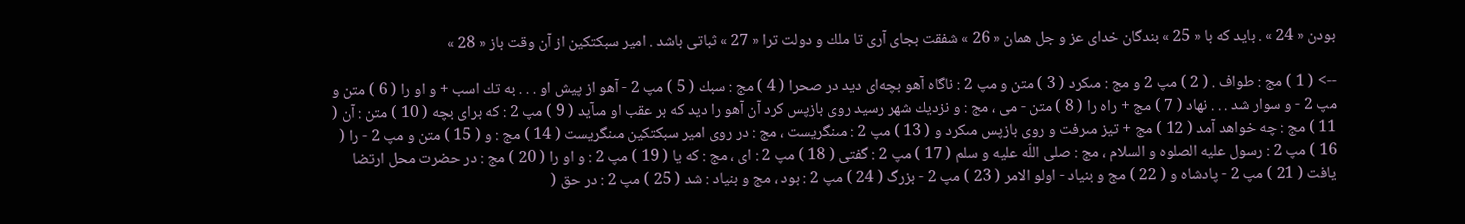بودن « 24 » . بايد كه با « 25 » بندگان خداى عز و جل همان « 26 » شفقت بجاى آرى تا ملك و دولت ترا « 27 » ثباتى باشد . امير سبكتكين از آن وقت باز « 28 »

--> ( 1 ) مج : طواف . ( 2 ) مپ 2 و مج : مىكرد ( 3 ) متن و مپ 2 : ناگاه آهو بچه‌اى ديد در صحرا ( 4 ) مج : سبك ( 5 ) مپ 2 - آهو از پيش او . . . به تك اسب + و او را ( 6 ) متن و مپ 2 - و سوار شد . . . نهاد ( 7 ) مج + راه را ( 8 ) متن - مى ، مج : و نزديك شهر رسيد روى بازپس كرد آن آهو را ديد كه بر عقب او مىآيد ( 9 ) مپ 2 : كه براى بچه ( 10 ) متن : آن ( 11 ) مج : چه خواهد آمد ( 12 ) مج + تيز مىرفت و روى بازپس مىكرد و ( 13 ) مپ 2 : مىنگريست ، مج : در روى امير سبكتكين مىنگريست ( 14 ) مج : و ( 15 ) متن و مپ 2 - را ( 16 ) مپ 2 : رسول عليه الصلوه و السلام ، مج : صلى اللّه عليه و سلم ( 17 ) مپ 2 : گفتى ( 18 ) مپ 2 : اى ، مج : كه يا ( 19 ) مپ 2 : و او را ( 20 ) مج : در حضرت محل ارتضا يافت ( 21 ) مپ 2 - پادشاه و ( 22 ) مج و بنياد - اولو الامر ( 23 ) مپ 2 - بزرگ ( 24 ) مپ 2 : بود ، مج و بنياد : شد ( 25 ) مپ 2 : در حق (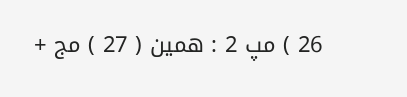26 ) مپ 2 : همين ( 27 ) مج +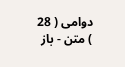دوامى ( 28 ) متن - باز